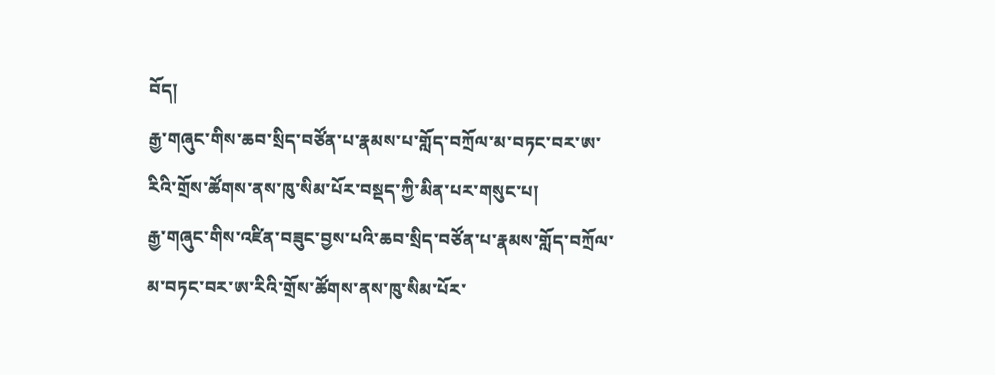བོད།
རྒྱ་གཞུང་གིས་ཆབ་སྲིད་བཙོན་པ་རྣམས་པ་གློད་བཀྲོལ་མ་བཏང་བར་ཨ་རིའི་གྲོས་ཚོགས་ནས་ཁུ་སིམ་པོར་བསྡད་ཀྱི་མིན་པར་གསུང་པ།
རྒྱ་གཞུང་གིས་འཛིན་བཟུང་བྱས་པའི་ཆབ་སྲིད་བཙོན་པ་རྣམས་གློད་བཀྲོལ་མ་བཏང་བར་ཨ་རིའི་གྲོས་ཚོགས་ནས་ཁུ་སིམ་པོར་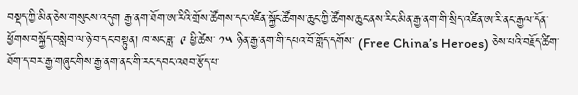བསྡད་ཀྱི་མིན་ཅེས་གསུངས་འདུག རྒྱ་ནག་ཐོག་ཨ་རིའི་གྲོས་ཚོགས་དང་འཛིན་སྐྱོང་ཚོགས་ཆུང་ཀྱི་ཚོགས་ཆུང་ནས་རིང་མིན་རྒྱ་ནག་གི་སྲིད་འཛིན་ཨ་རི་ནང་རྒྱལ་དོན་ཕྱོགས་བསྐྱོད་བསླེབ་ལ་ཉེ་བ་དང་བསྟུན། ཁ་སང་ཟླ་ ༩ ཕྱི་ཚེས་ ༡༥ ཉིན་རྒྱ་ནག་གི་དཔའ་བོ་གློད་དགོས་ (Free China’s Heroes) ཅེས་པའི་བརྗོད་ཚིག་ཐོག་ད་བར་རྒྱ་གཞུང་གིས་རྒྱ་ནག་ནང་གི་རང་དབང་འཐབ་རྩོད་པ་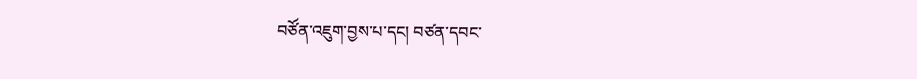བཙོན་འཇུག་བྱས་པ་དང། བཙན་དབང་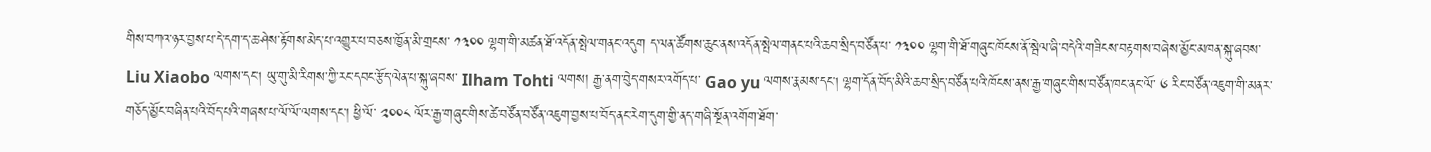གིས་བཀའ་ཉར་བྱས་པ་དེ་དག་ད་ཆ་ཤེས་རྟོགས་མེད་པ་འགྱུར་པ་བཅས་ཁྱོན་མི་གྲངས་ ༡༣༠༠ ལྷག་གི་མཚན་ཐོ་འདོན་སྤེལ་གནང་འདུག ད་ལན་ཚོགས་ཆུང་ནས་འདོན་སྤེལ་གནང་པའི་ཆབ་སྲིད་བཙོན་པ་ ༡༣༠༠ ལྷག་གི་ཐོ་གཞུང་ཁོངས་ནོ་སྦེལ་ཞི་བདེའི་གཟིངས་བརྟགས་བཞེས་མྱོང་མཁན་སྐུ་ཞབས་ Liu Xiaobo ལགས་དང། ཡུ་གུ་མི་རིགས་ཀྱི་རང་དབང་རྩོད་ལེན་པ་སྐུ་ཞབས་ Ilham Tohti ལགས། རྒྱ་ནག་བེུད་གསར་འགོད་པ་ Gao yu ལགས་རྣམས་དང། ལྷག་དོན་བོད་མིའི་ཆབ་སྲིད་བཙོན་པའི་ཁོངས་ནས་རྒྱ་གཞུང་གིས་བཙོན་ཁང་ནང་ལོ་ ༦ རིང་བཙོན་འཇུག་གི་མནར་གཅོད་མྱོང་བཞིན་པའི་བོད་པའི་གཞས་པ་ལོ་ལོ་ལགས་དང་། ཕྱི་ལོ་ ༢༠༠༨ ལོར་རྒྱ་གཞུང་གིས་ཚེ་བཙོན་བཙོན་འཇུག་བྱས་པ་བོད་ནང་རེག་དུག་གྱི་ནད་གཞི་སྔོན་འགོག་ཐོག་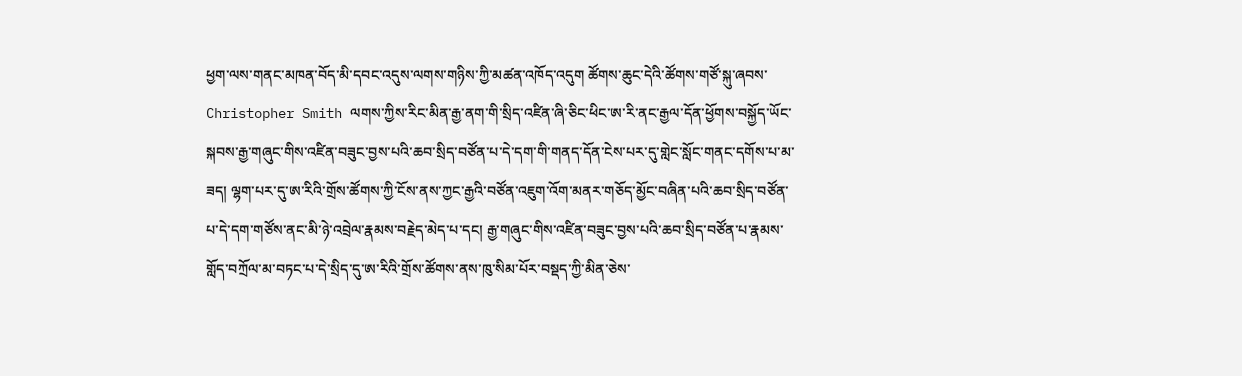ཕྱག་ལས་གནང་མཁན་བོད་མི་དབང་འདུས་ལགས་གཉིས་ཀྱི་མཚན་འཁོད་འདུག ཚོགས་ཆུང་དེའི་ཚོགས་གཙོ་སྐུ་ཞབས་ Christopher Smith ལགས་ཀྱིས་རིང་མིན་རྒྱ་ནག་གི་སྲིད་འཛིན་ཞི་ཅིང་ཕིང་ཨ་རི་ནང་རྒྱལ་དོན་ཕྱོགས་བསྐྱོད་ཡོང་སྐབས་རྒྱ་གཞུང་གིས་འཛིན་བཟུང་བྱས་པའི་ཆབ་སྲིད་བཙོན་པ་དེ་དག་གི་གནད་དོན་ངེས་པར་དུ་གླེང་སློང་གནང་དགོས་པ་མ་ཟད། ལྷག་པར་དུ་ཨ་རིའི་གྲོས་ཚོགས་ཀྱི་ངོས་ནས་ཀྱང་རྒྱའི་བཙོན་འཇུག་འོག་མནར་གཅོད་མྱོང་བཞིན་པའི་ཆབ་སྲིད་བཙོན་པ་དེ་དག་གཙོས་ནང་མི་ཉེ་འབྲེལ་རྣམས་བརྗེད་མེད་པ་དང། རྒྱ་གཞུང་གིས་འཛིན་བཟུང་བྱས་པའི་ཆབ་སྲིད་བཙོན་པ་རྣམས་གློད་བཀྲོལ་མ་བཏང་པ་དེ་སྲིད་དུ་ཨ་རིའི་གྲོས་ཚོགས་ནས་ཁུ་སིམ་པོར་བསྡད་ཀྱི་མིན་ཅེས་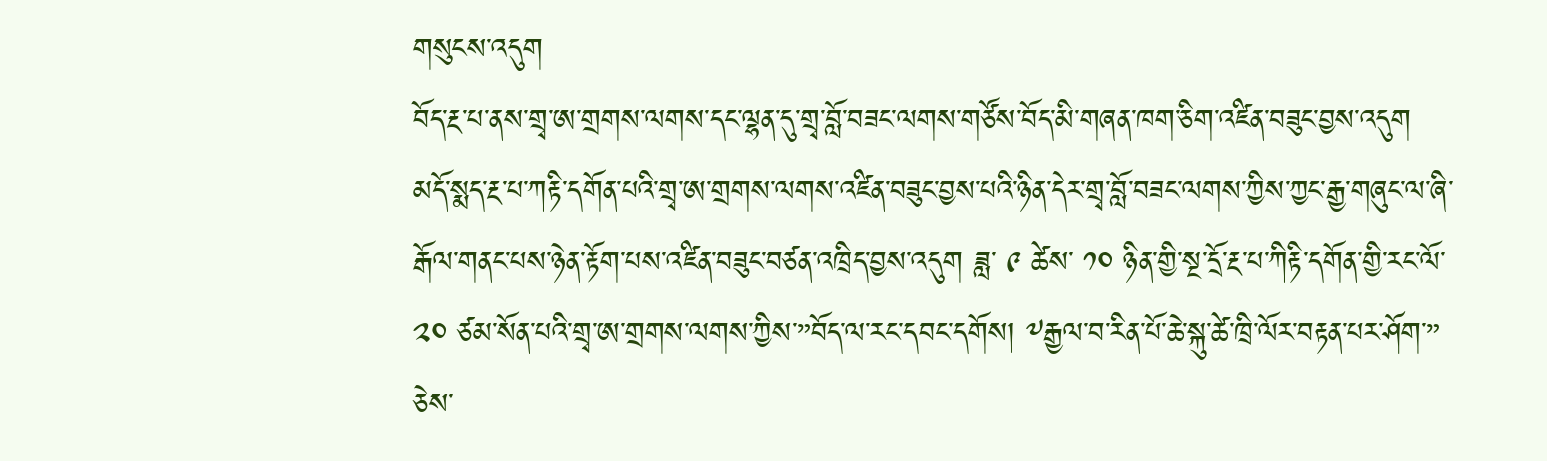གསུངས་འདུག
བོད་རྔ་པ་ནས་གྲྭ་ཨ་གྲགས་ལགས་དང་ལྷན་དུ་གྲྭ་བློ་བཟང་ལགས་གཙོས་བོད་མི་གཞན་ཁག་ཅིག་འཛིན་བཟུང་བྱས་འདུག
མདོ་སྨད་རྔ་པ་ཀརྟི་དགོན་པའི་གྲྭ་ཨ་གྲགས་ལགས་འཛིན་བཟུང་བྱས་པའི་ཉིན་དེར་གྲྭ་བློ་བཟང་ལགས་ཀྱིས་ཀྱང་རྒྱ་གཞུང་ལ་ཞི་རྒོལ་གནང་པས་ཉེན་རྟོག་པས་འཛིན་བཟུང་བཙན་འཁྲིད་བྱས་འདུག ཟླ་ ༩ ཚེས་ ༡༠ ཉིན་གྱི་སྔ་དྲོ་རྔ་པ་ཀིརྟི་དགོན་གྱི་རང་ལོ་ ༢༠ ཙམ་སོན་པའི་གྲྭ་ཨ་གྲགས་ལགས་ཀྱིས་”བོད་ལ་རང་དབང་དགོས། ༸རྒྱལ་བ་རིན་པོ་ཆེ་སྐུ་ཚེ་ཁྲི་ལོར་བརྟན་པར་ཤོག་” ཅེས་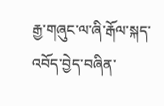རྒྱ་གཞུང་ལ་ཞི་རྒོལ་སྐད་འབོད་བྱེད་བཞིན་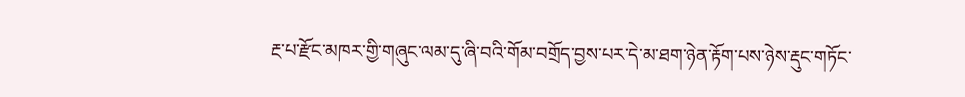རྔ་པ་རྫོང་མཁར་གྱི་གཞུང་ལམ་དུ་ཞི་བའི་གོམ་བགྲོད་བྱས་པར་དེ་མ་ཐག་ཉེན་རྟོག་པས་ཉེས་རྡུང་གཏོང་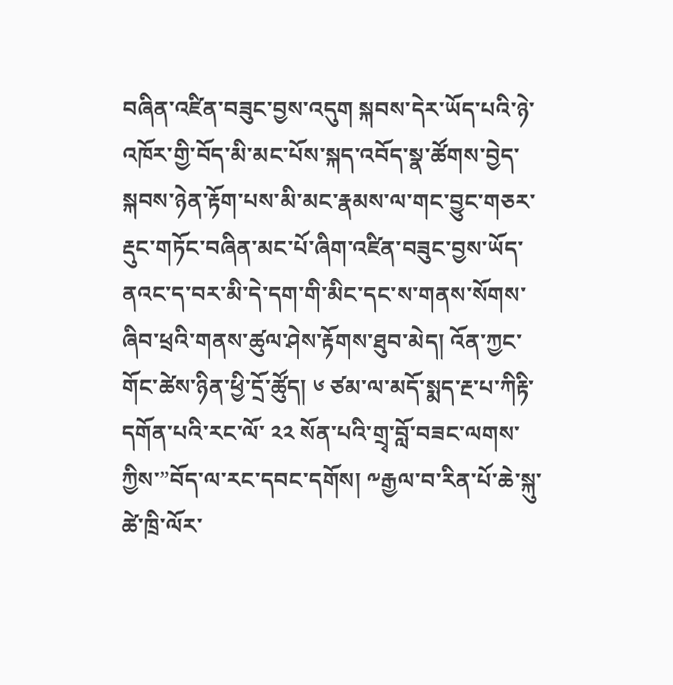བཞིན་འཛིན་བཟུང་བྱས་འདུག སྐབས་དེར་ཡོད་པའི་ཉེ་འཁོར་གྱི་བོད་མི་མང་པོས་སྐད་འབོད་སྣ་ཚོགས་བྱེད་སྐབས་ཉེན་རྟོག་པས་མི་མང་རྣམས་ལ་གང་བྱུང་གཅར་རྡུང་གཏོང་བཞིན་མང་པོ་ཞིག་འཛིན་བཟུང་བྱས་ཡོད་ནའང་ད་བར་མི་དེ་དག་གི་མིང་དང་ས་གནས་སོགས་ཞིབ་ཕྲའི་གནས་ཚུལ་ཤེས་རྟོགས་ཐུབ་མེད། འོན་ཀྱང་གོང་ཚེས་ཉིན་ཕྱི་དྲོ་ཚོུད། ༦ ཙམ་ལ་མདོ་སྨད་རྔ་པ་ཀིརྟི་དགོན་པའི་རང་ལོ་ ༢༢ སོན་པའི་གྲྭ་བློ་བཟང་ལགས་ཀྱིས་”བོད་ལ་རང་དབང་དགོས། ༸རྒྱལ་བ་རིན་པོ་ཆེ་སྐུ་ཚེ་ཁྲི་ལོར་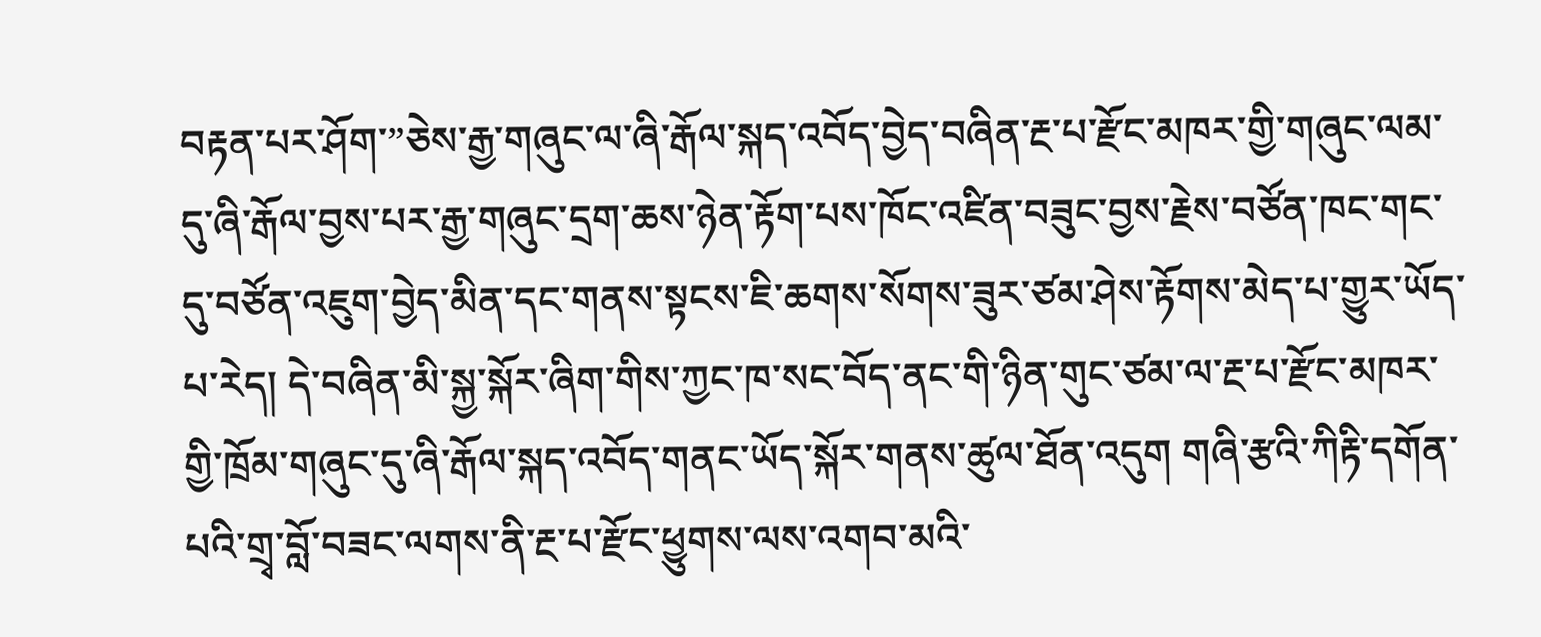བརྟན་པར་ཤོག་”ཅེས་རྒྱ་གཞུང་ལ་ཞི་རྒོལ་སྐད་འབོད་བྱེད་བཞིན་རྔ་པ་རྫོང་མཁར་གྱི་གཞུང་ལམ་དུ་ཞི་རྒོལ་བྱས་པར་རྒྱ་གཞུང་དྲག་ཆས་ཉེན་རྟོག་པས་ཁོང་འཛིན་བཟུང་བྱས་རྗེས་བཙོན་ཁང་གང་དུ་བཙོན་འཇུག་བྱེད་མིན་དང་གནས་སྟངས་ཇི་ཆགས་སོགས་ཟུར་ཙམ་ཤེས་རྟོགས་མེད་པ་གྱུར་ཡོད་པ་རེད། དེ་བཞིན་མི་སྐྱ་སྐོར་ཞིག་གིས་ཀྱང་ཁ་སང་བོད་ནང་གི་ཉིན་གུང་ཙམ་ལ་རྔ་པ་རྫོང་མཁར་གྱི་ཁྲོམ་གཞུང་དུ་ཞི་རྒོལ་སྐད་འབོད་གནང་ཡོད་སྐོར་གནས་ཚུལ་ཐོན་འདུག གཞི་རྩའི་ཀིརྟི་དགོན་པའི་གྲྭ་བློ་བཟང་ལགས་ནི་རྔ་པ་རྫོང་ཕྱུགས་ལས་འགབ་མའི་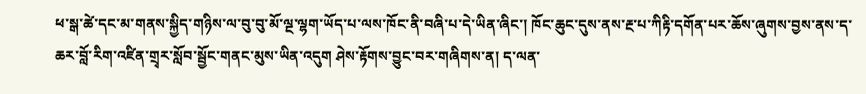ཕ་སྒ་ཚེ་དང་མ་གནས་སྐྱིད་གཉིས་ལ་བུ་བུ་མོ་ལྔ་ལྷག་ཡོད་པ་ལས་ཁོང་ནི་བཞི་པ་དེ་ཡིན་ཞིང་། ཁོང་ཆུང་དུས་ནས་རྔ་པ་ཀིརྟི་དགོན་པར་ཆོས་ཞུགས་བྱས་ནས་ད་ཆར་བློ་རིག་འཛིན་གྲྭར་སློབ་སྦྱོང་གནང་མུས་ཡིན་འདུག ཤེས་རྟོགས་བྱུང་བར་གཞིགས་ན། ད་ལན་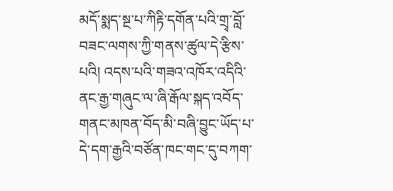མདོ་སྨད་སྔ་པ་ཀིརྟི་དགོན་པའི་གྲྭ་བློ་བཟང་ལགས་ཀྱི་གནས་ཚུལ་དེ་རྩིས་པའི། འདས་པའི་གཟའ་འཁོར་འདིའི་ནང་རྒྱ་གཞུང་ལ་ཞི་རྒོལ་སྐད་འབོད་གནང་མཁན་བོད་མི་བཞི་བྱུང་ཡོད་པ་དེ་དག་རྒྱའི་བཙོན་ཁང་གང་དུ་བཀག་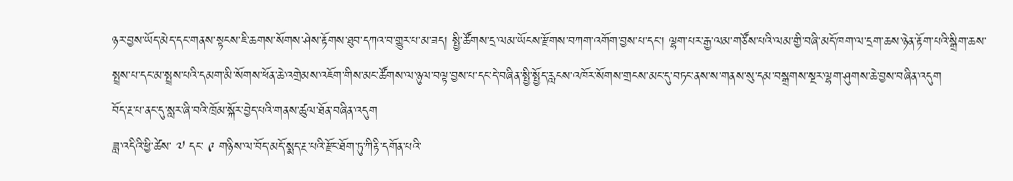ཉར་བྱས་ཡོད་མེད་དང་གནས་སྟངས་ཇི་ཆགས་སོགས་ཤེས་རྟོགས་ཐུབ་དཀའ་བ་གྱུར་པ་མ་ཟད། སྤྱི་ཚོགས་དྲ་ལམ་ཡོངས་རྫོགས་བཀག་འགོག་བྱས་པ་དང་། ལྷག་པར་རྒྱ་ལམ་གཙོས་པའི་ལམ་གྱི་བཞི་མདོ་ཁག་ལ་དྲག་ཆས་ཉེན་རྟོག་པའི་སྒྲིག་ཆས་སྤྲས་པ་དང་མ་སྤྲས་པའི་དམག་མི་སོགས་ཕོན་ཆེ་འགྲེམས་འཇོག་གིས་མང་ཚོགས་ལ་ཉུལ་བལྟ་བྱས་པ་དང་དེ་བཞིན་སྤྱི་སྤྱོད་རླངས་འཁོར་སོགས་གྲངས་མང་དུ་བཏང་ནས་ས་གནས་སུ་དམ་བསྒྲགས་སྔར་ལྷག་ཤུགས་ཆེ་བྱས་བཞིན་འདུག
བོད་རྔ་པ་ནང་དུ་སླར་ཞི་བའི་ཁྲོམ་སྐོར་བྱེད་པའི་གནས་ཚུལ་ཐོན་བཞིན་འདུག
ཟླ་འདིའི་ཕྱི་ཚེས་ ༧ དང་ ༩ གཉིས་ལ་བོད་མདོ་སྨད་རྔ་པའི་རྫོང་ཐོག་ཏུ་ཀིརྟི་དགོན་པའི་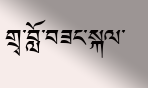གྲྭ་བློ་བཟང་སྐལ་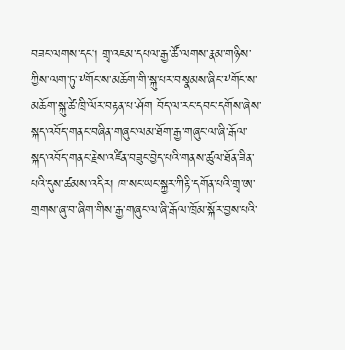བཟང་ལགས་དང། གྲྭ་འཇམ་དཔལ་རྒྱ་ཚོ་ལགས་རྣམ་གཉིས་ཀྱིས་ལག་ཏུ་༸གོང་ས་མཆོག་གི་སྐུ་པར་བསྣམས་ཞིང་༸གོང་ས་མཆོག་སྐུ་ཚེ་ཁྲི་ལོར་བརྟན་པ་ཤོག བོད་ལ་རང་དབང་དགོས་ཞེས་སྐད་འབོད་གནང་བཞིན་གཞུང་ལམ་ཐོག་རྒྱ་གཞུང་ལ་ཞི་རྒོལ་སྐད་འབོད་གནང་རྗེས་འཛིན་བཟུང་བྱེད་པའི་གནས་ཚུལ་ཐོན་ཟིན་པའི་དུས་ཚམས་འདིར། ཁ་སང་ཡང་སྐྱར་ཀིརྟི་དགོན་པའི་གྲྭ་ཨ་གྲགས་ཞུ་བ་ཞིག་གིས་རྒྱ་གཞུང་ལ་ཞི་རྒོལ་ཁྲོམ་སྐོར་བྱས་པའི་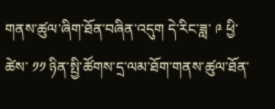གནས་ཚུལ་ཞིག་ཐོན་བཞིན་འདུག དེ་རིང་ཟླ་ ༩ ཕྱི་ཚེས་ ༡༡ ཉིན་སྤྱི་ཚོགས་དྲ་ལམ་ཐོག་གནས་ཚུལ་ཐོན་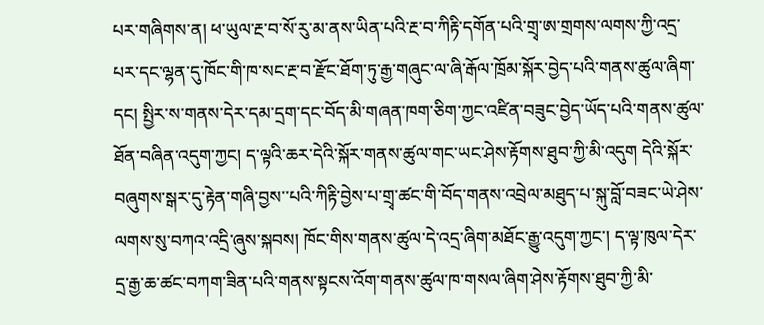པར་གཞིགས་ན། ཕ་ཡུལ་རྔ་བ་སོ་རུ་མ་ནས་ཡིན་པའི་རྔ་བ་ཀིརྟི་དགོན་པའི་གྲྭ་ཨ་གྲགས་ལགས་ཀྱི་འདྲ་པར་དང་ལྷན་དུ་ཁོང་གི་ཁ་སང་རྔ་བ་རྫོང་ཐོག་ཏུ་རྒྱ་གཞུང་ལ་ཞི་རྒོལ་ཁྲོམ་སྐོར་བྱེད་པའི་གནས་ཚུལ་ཞིག་དང། སྤྱིར་ས་གནས་དེར་དམ་དྲག་དང་བོད་མི་གཞན་ཁག་ཅིག་ཀྱང་འཛིན་བཟུང་བྱེད་ཡོད་པའི་གནས་ཚུལ་ཐོན་བཞིན་འདུག་ཀྱང། ད་ལྟའི་ཆར་དེའི་སྐོར་གནས་ཚུལ་གང་ཡང་ཤེས་རྟོགས་ཐུབ་ཀྱི་མི་འདུག དེའི་སྐོར་བཞུགས་སྒར་དུ་རྟེན་གཞི་བྱས་་པའི་ཀིརྟི་བྱེས་པ་གྲྭ་ཚང་གི་བོད་གནས་འབྲེལ་མཐུད་པ་སྐུ་བློ་བཟང་ཡེ་ཤེས་ལགས་སུ་བཀའ་འདྲི་ཞུས་སྐབས། ཁོང་གིས་གནས་ཚུལ་དེ་འདྲ་ཞིག་མཐོང་རྒྱུ་འདུག་ཀྱང་། ད་ལྟ་ཁུལ་དེར་དྲ་རྒྱ་ཆ་ཚང་བཀག་ཟིན་པའི་གནས་སྟངས་འོག་གནས་ཚུལ་ཁ་གསལ་ཞིག་ཤེས་རྟོགས་ཐུབ་ཀྱི་མི་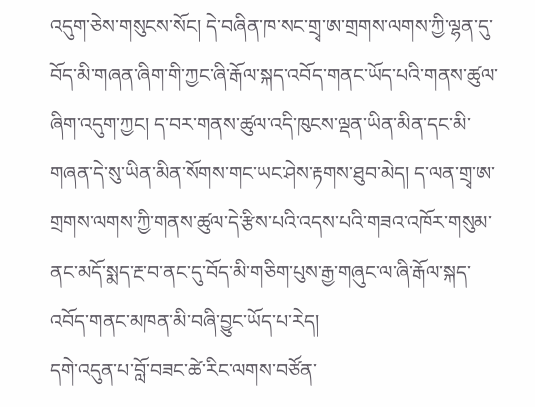འདུག་ཅེས་གསུངས་སོང། དེ་བཞིན་ཁ་སང་གྲྭ་ཨ་གྲགས་ལགས་ཀྱི་ལྷན་དུ་བོད་མི་གཞན་ཞིག་གི་ཀྱང་ཞི་རྒོལ་སྐད་འབོད་གནང་ཡོད་པའི་གནས་ཚུལ་ཞིག་འདུག་ཀྱང། ད་བར་གནས་ཚུལ་འདི་ཁུངས་ལྡན་ཡིན་མིན་དང་མི་གཞན་དེ་སུ་ཡིན་མིན་སོགས་གང་ཡང་ཤེས་རྟགས་ཐུབ་མེད། ད་ལན་གྲྭ་ཨ་གྲགས་ལགས་ཀྱི་གནས་ཚུལ་དེ་རྩིས་པའི་འདས་པའི་གཟའ་འཁོར་གསུམ་ནང་མདོ་སྨད་རྔ་བ་ནང་དུ་བོད་མི་གཅིག་པུས་རྒྱ་གཞུང་ལ་ཞི་རྒོལ་སྐད་འབོད་གནང་མཁན་མི་བཞི་བྱུང་ཡོད་པ་རེད།
དགེ་འདུན་པ་བློ་བཟང་ཚེ་རིང་ལགས་བཙོན་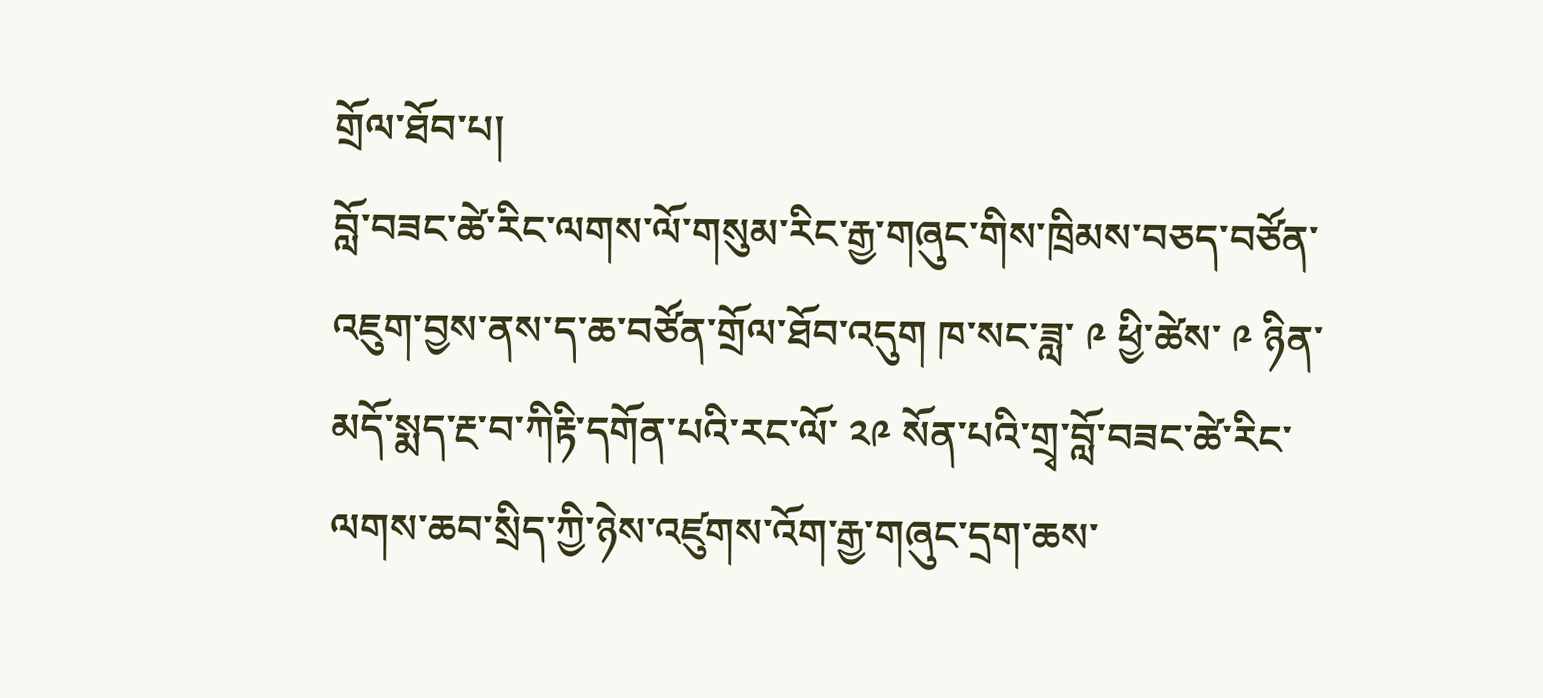གྲོལ་ཐོབ་པ།
བློ་བཟང་ཚེ་རིང་ལགས་ལོ་གསུམ་རིང་རྒྱ་གཞུང་གིས་ཁྲིམས་བཅད་བཙོན་འཇུག་བྱས་ནས་ད་ཆ་བཙོན་གྲོལ་ཐོབ་འདུག ཁ་སང་ཟླ་ ༩ ཕྱི་ཚེས་ ༩ ཉིན་མདོ་སྨད་རྔ་བ་ཀིརྟི་དགོན་པའི་རང་ལོ་ ༢༩ སོན་པའི་གྲྭ་བློ་བཟང་ཚེ་རིང་ལགས་ཆབ་སྲིད་ཀྱི་ཉེས་འཛུགས་འོག་རྒྱ་གཞུང་དྲག་ཆས་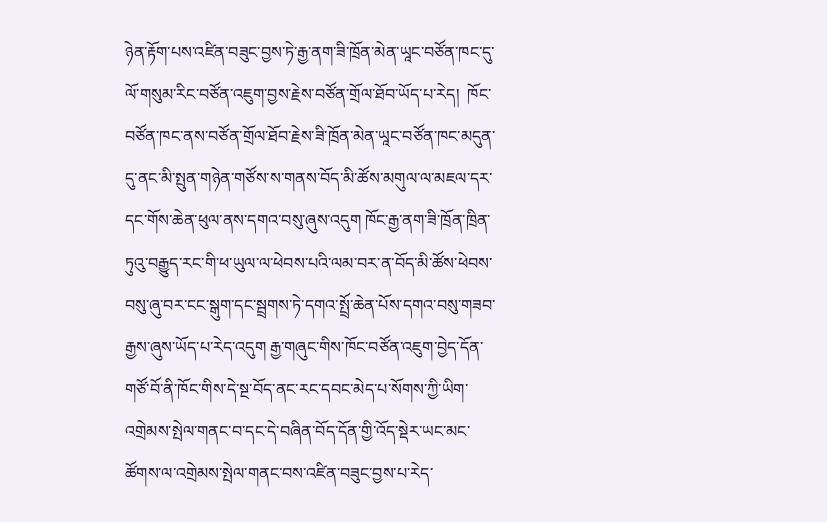ཉེན་རྟོག་པས་འཛིན་བཟུང་བྱས་ཏེ་རྒྱ་ནག་ཟི་ཁྲོན་མེན་ཡཱང་བཙོན་ཁང་དུ་ལོ་གསུམ་རིང་བཙོན་འཇུག་བྱས་རྗེས་བཙོན་གྲོལ་ཐོབ་ཡོད་པ་རེད།  ཁོང་བཙོན་ཁང་ནས་བཙོན་གྲོལ་ཐོབ་རྗེས་ཟི་ཁྲོན་མེན་ཡཱང་བཙོན་ཁང་མདུན་དུ་ནང་མི་སྤུན་གཉེན་གཙོས་ས་གནས་བོད་མི་ཚོས་མགུལ་ལ་མཇལ་དར་དང་གོས་ཆེན་ཕུལ་ནས་དགའ་བསུ་ཞུས་འདུག ཁོང་རྒྱ་ནག་ཟི་ཁྲོན་ཁྲིན་ཏུའུ་བརྒྱུད་རང་གི་ཕ་ཡུལ་ལ་ཕེབས་པའི་ལམ་བར་ན་བོད་མི་ཚོས་ཕེབས་བསུ་ཞུ་བར་ངང་སྒུག་དང་སྦྲགས་ཏེ་དགའ་སྤྲོ་ཆེན་པོས་དགའ་བསུ་གཟབ་རྒྱས་ཞུས་ཡོད་པ་རེད་འདུག རྒྱ་གཞུང་གིས་ཁོང་བཙོན་འཇུག་བྱེད་དོན་གཙོ་བོ་ནི་ཁོང་གིས་དེ་སྔ་བོད་ནང་རང་དབང་མེད་པ་སོགས་ཀྱི་ཡིག་འགྲེམས་སྤེལ་གནང་བ་དང་དེ་བཞིན་བོད་དོན་གྱི་འོད་སྡེར་ཡང་མང་ཚོགས་ལ་འགྲེམས་སྤེལ་གནང་བས་འཛིན་བཟུང་བྱས་པ་རེད་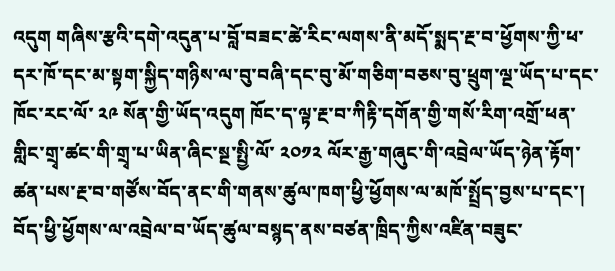འདུག གཞིས་རྩའི་དགེ་འདུན་པ་བློ་བཟང་ཚེ་རིང་ལགས་ནི་མདོ་སྨད་རྔ་བ་ཕྱོགས་ཀྱི་ཕ་དར་ཁོ་དང་མ་སྟག་སྐྱིད་གཉིས་ལ་བུ་བཞི་དང་བུ་མོ་གཅིག་བཅས་བུ་ཕྲུག་ལྔ་ཡོད་པ་དང་ཁོང་རང་ལོ་ ༢༩ སོན་གྱི་ཡོད་འདུག ཁོང་ད་ལྟ་རྔ་བ་ཀིརྟི་དགོན་གྱི་གསོ་རིག་འགྲོ་ཕན་གླིང་གྲྭ་ཚང་གི་གྲྭ་པ་ཡིན་ཞིང་སྔ་སྤྱི་ལོ་ ༢༠༡༢ ལོར་རྒྱ་གཞུང་གི་འབྲེལ་ཡོད་ཉེན་རྟོག་ཚན་པས་རྔ་བ་གཙོས་བོད་ནང་གི་གནས་ཚུལ་ཁག་ཕྱི་ཕྱོགས་ལ་མཁོ་སྤྲོད་བྱས་པ་དང་། བོད་ཕྱི་ཕྱོགས་ལ་འབྲེལ་བ་ཡོད་ཚུལ་བསྙད་ནས་བཙན་ཁྲིད་ཀྱིས་འཛིན་བཟུང་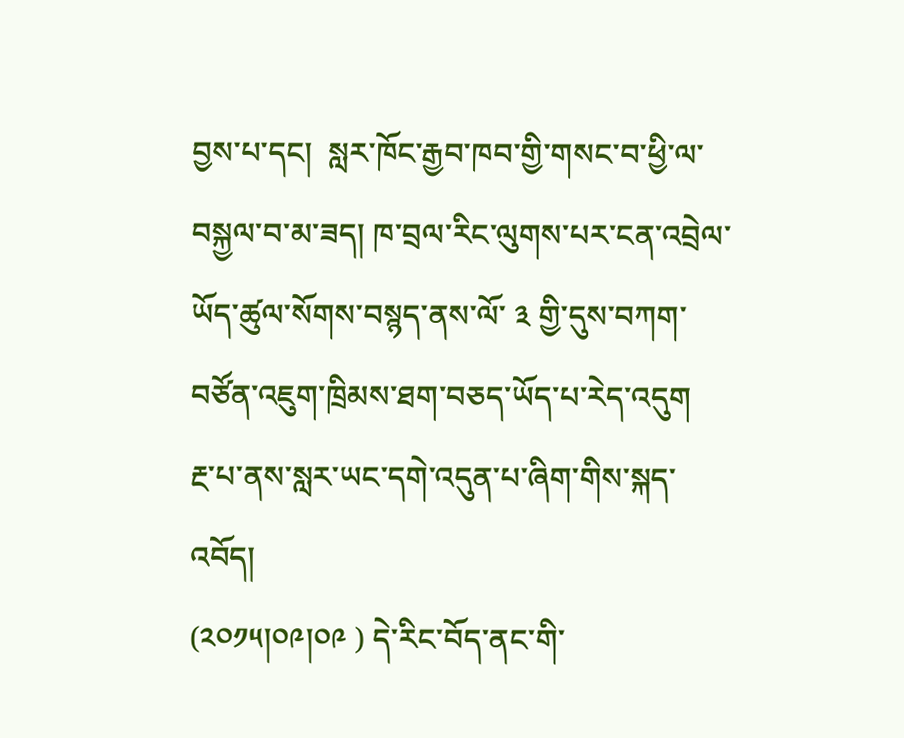བྱས་པ་དང།  སླར་ཁོང་རྒྱབ་ཁབ་གྱི་གསང་བ་ཕྱི་ལ་བསྐྱལ་བ་མ་ཟད། ཁ་བྲལ་རིང་ལུགས་པར་ངན་འབྲེལ་ཡོད་ཚུལ་སོགས་བསྙད་ནས་ལོ་ ༣ གྱི་དུས་བཀག་བཙོན་འཇུག་ཁྲིམས་ཐག་བཅད་ཡོད་པ་རེད་འདུག
རྔ་པ་ནས་སླར་ཡང་དགེ་འདུན་པ་ཞིག་གིས་སྐད་འབོད།
(༢༠༡༥།༠༩།༠༩ ) དེ་རིང་བོད་ནང་གི་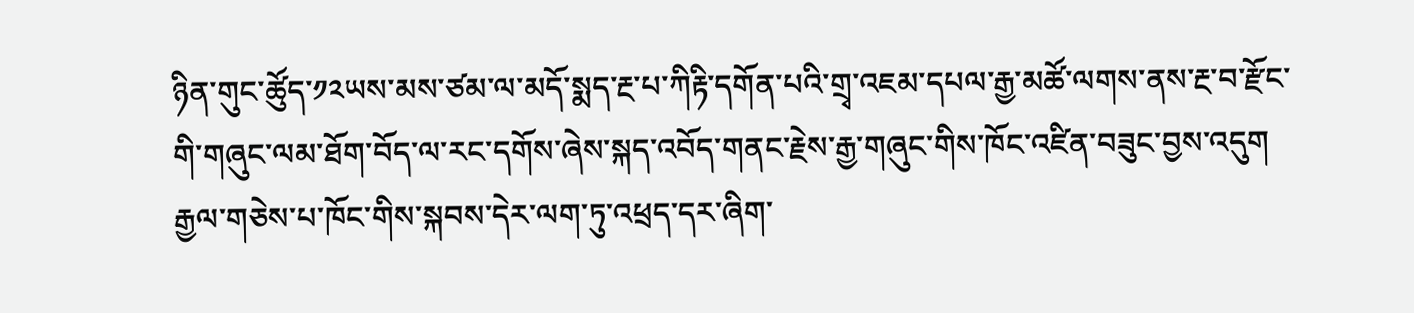ཉིན་གུང་ཚོུད་༡༢ཡས་མས་ཙམ་ལ་མདོ་སྨད་རྔ་པ་ཀིརྟི་དགོན་པའི་གྲྭ་འཇམ་དཔལ་རྒྱ་མཚོ་ལགས་ནས་རྔ་བ་རྫོང་གི་གཞུང་ལམ་ཐོག་བོད་ལ་རང་དགོས་ཞེས་སྐད་འབོད་གནང་རྗེས་རྒྱ་གཞུང་གིས་ཁོང་འཛིན་བཟུང་བྱས་འདུག རྒྱལ་གཅེས་པ་ཁོང་གིས་སྐབས་དེར་ལག་ཏུ་འཕྲད་དར་ཞིག་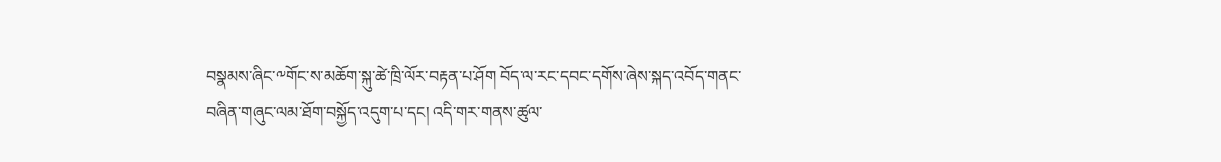བསྣམས་ཞིང་༸གོང་ས་མཆོག་སྐུ་ཚེ་ཁྲི་ལོར་བརྟན་པ་ཤོག བོད་ལ་རང་དབང་དགོས་ཞེས་སྐད་འབོད་གནང་བཞིན་གཞུང་ལམ་ཐོག་བསྐྱོད་འདུག་པ་དང། འདི་གར་གནས་ཚུལ་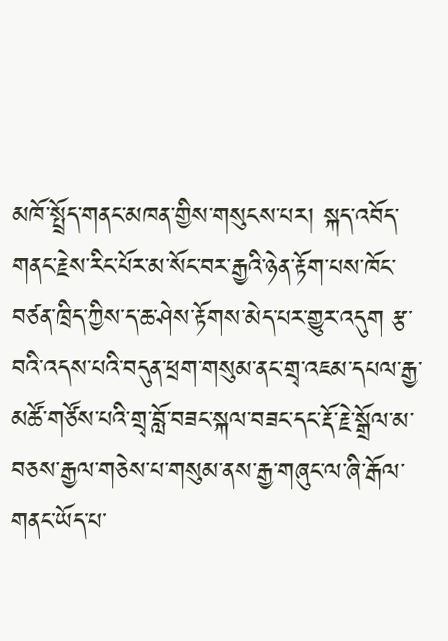མཁོ་སྤྲོད་གནང་མཁན་གྱིས་གསུངས་པར། སྐད་འབོད་གནང་རྗེས་རིང་པོར་མ་སོང་བར་རྒྱའི་ཉེན་རྟོག་པས་ཁོང་བཙན་ཁྲིད་ཀྱིས་ད་ཆ་ཤེས་རྟོགས་མེད་པར་གྱུར་འདུག རྩ་བའི་འདས་པའི་བདུན་ཕྲག་གསུམ་ནང་གྲྭ་འཇམ་དཔལ་རྒྱ་མཚོ་གཙོས་པའི་གྲྭ་བློ་བཟང་སྐལ་བཟང་དང་རྡོ་རྗེ་སྒྲོལ་མ་བཅས་རྒྱལ་གཅེས་པ་གསུམ་ནས་རྒྱ་གཞུང་ལ་ཞི་རྒོལ་གནང་ཡོད་པ་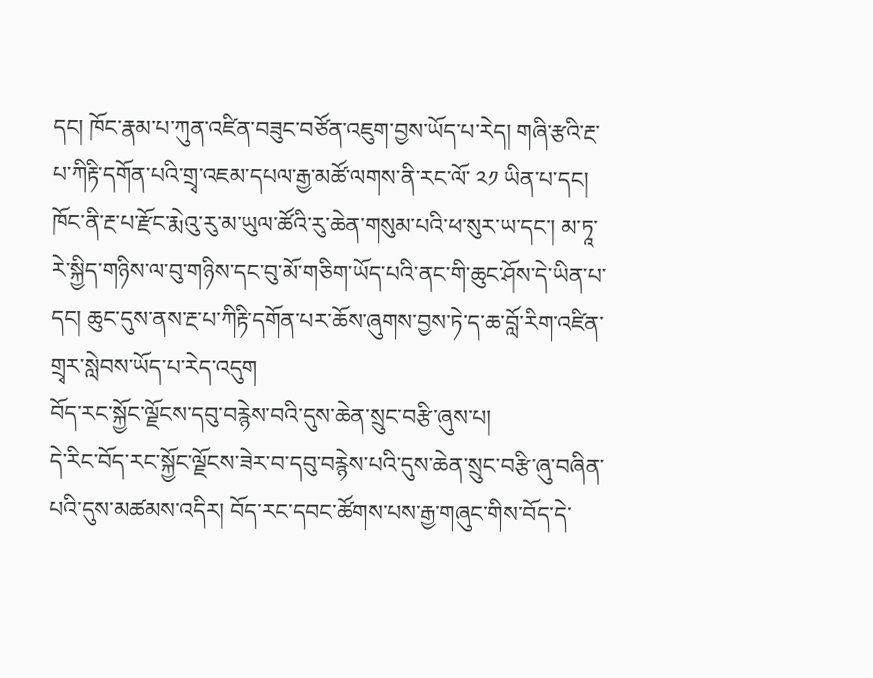དང། ཁོང་རྣམ་པ་ཀུན་འཛིན་བཟུང་བཙོན་འཇུག་བྱས་ཡོད་པ་རེད། གཞི་རྩའི་རྔ་པ་ཀིརྟི་དགོན་པའི་གྲྭ་འཇམ་དཔལ་རྒྱ་མཚོ་ལགས་ནི་རང་ལོ་ ༢༡ ཡིན་པ་དང། ཁོང་ནི་རྔ་པ་རྫོང་རྨེའུ་རུ་མ་ཡུལ་ཚོའི་རུ་ཆེན་གསུམ་པའི་ཕ་སུར་ཡ་དང་། མ་ཏཱ་རེ་སྐྱིད་གཉིས་ལ་བུ་གཉིས་དང་བུ་མོ་གཅིག་ཡོད་པའི་ནང་གི་ཆུང་ཤོས་དེ་ཡིན་པ་དང། ཆུང་དུས་ནས་རྔ་པ་ཀིརྟི་དགོན་པར་ཆོས་ཞུགས་བྱས་ཏེ་ད་ཆ་བློ་རིག་འཛིན་གྲྭར་སླེབས་ཡོད་པ་རེད་འདུག
བོད་རང་སྐྱོང་ལྗོངས་དབུ་བརྙེས་བའི་དུས་ཆེན་སྲུང་བརྩི་ཞུས་པ།
དེ་རིང་བོད་རང་སྐྱོང་ལྗོངས་ཟེར་བ་དབུ་བརྙེས་པའི་དུས་ཆེན་སྲུང་བརྩི་ཞུ་བཞིན་པའི་དུས་མཚམས་འདིར། བོད་རང་དབང་ཚོགས་པས་རྒྱ་གཞུང་གིས་བོད་དེ་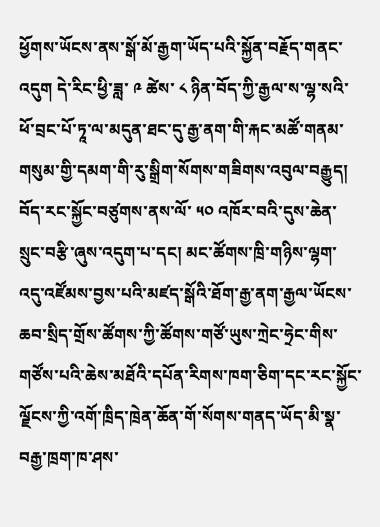ཕྱོགས་ཡོངས་ནས་སྒོ་མོ་རྒྱག་ཡོད་པའི་སྐྱོན་བརྗོད་གནང་འདུག དེ་རིང་ཕྱི་ཟླ་ ༩ ཚེས་ ༨ ཉིན་བོད་ཀྱི་རྒྱལ་ས་ལྷ་སའི་ཕོ་བྲང་པོ་ཏཱ་ལ་མདུན་ཐང་དུ་རྒྱ་ནག་གི་རྐང་མཚོ་གནམ་གསུམ་གྱི་དམག་གི་རུ་སྒྲིག་སོགས་གཟིགས་འབུལ་བརྒྱུད། བོད་རང་སྐྱོང་བཙུགས་ནས་ལོ་ ༥༠ འཁོར་བའི་དུས་ཆེན་སྲུང་བརྩི་ཞུས་འདུག་པ་དང། མང་ཚོགས་ཁྲི་གཉིས་ལྷག་འདུ་འཛོམས་བྱས་པའི་མཛད་སྒོའི་ཐོག་རྒྱ་ནག་རྒྱལ་ཡོངས་ཆབ་སྲིད་གྲོས་ཚོགས་ཀྱི་ཚོགས་གཙོ་ཡུས་ཀྲེང་ཧྲེང་གིས་གཙོས་པའི་ཆེས་མཐོའི་དཔོན་རིགས་ཁག་ཅིག་དང་རང་སྐྱོང་ལྗོངས་ཀྱི་འགོ་ཁྲིད་ཁྲེན་ཆོན་གོ་སོགས་གནད་ཡོད་མི་སྣ་བརྒྱ་ཁྲག་ཁ་ཤས་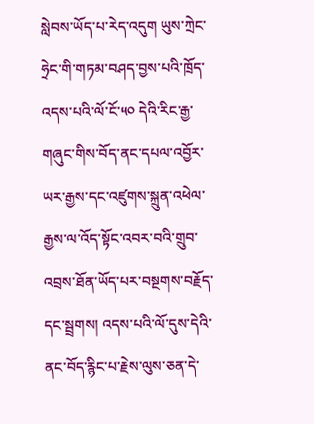སླེབས་ཡོད་པ་རེད་འདུག ཡུས་ཀྲེང་ཧྲེང་གི་གཏམ་བཤད་བྱས་པའི་ཁྲོད་འདས་པའི་ལོ་ངོ་༥༠ དེའི་རིང་རྒྱ་གཞུང་གིས་བོད་ནང་དཔལ་འབྱོར་ཡར་རྒྱས་དང་འཛུགས་སྐྲུན་འཕེལ་རྒྱས་ལ་འོད་སྟོང་འབར་བའི་གྲུབ་འབྲས་ཐོན་ཡོད་པར་བསྔགས་བརྗོད་དང་སྦྲགས། འདས་པའི་ལོ་དུས་དེའི་ནང་བོད་རྙིང་པ་རྗེས་ལུས་ཅན་དེ་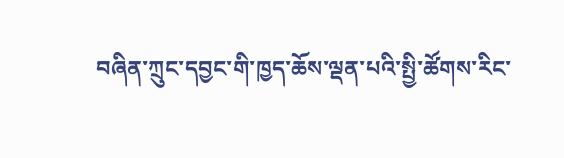བཞིན་ཀྲུང་དབྱང་གི་ཁྱད་ཆོས་ལྡན་པའི་སྤྱི་ཚོགས་རིང་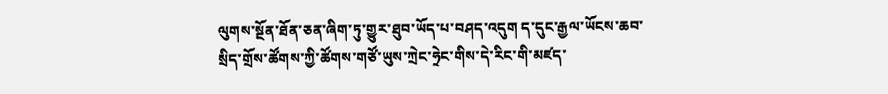ལུགས་སྔོན་ཐོན་ཅན་ཞིག་ཏུ་གྱུར་ཐུབ་ཡོད་པ་བཤད་འདུག ད་དུང་རྒྱལ་ཡོངས་ཆབ་སྲིད་གྲོས་ཚོགས་ཀྱི་ཚོགས་གཙོ་ཡུས་ཀྲེང་ཧྲེང་གིས་དེ་རིང་གི་མཛད་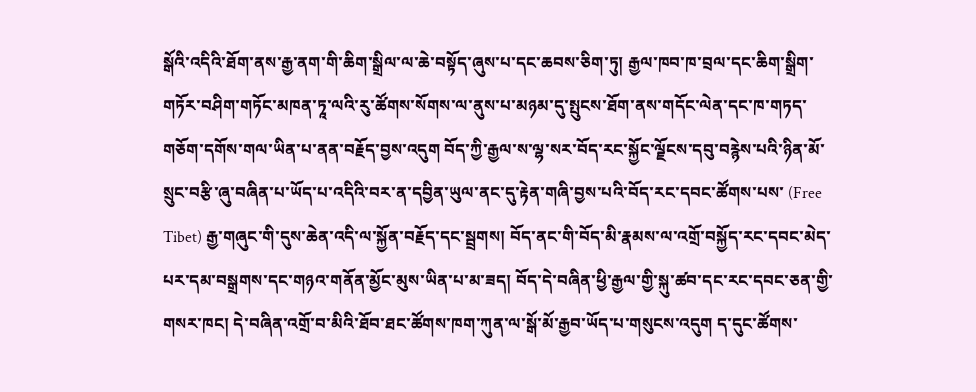སྒོའི་འདིའི་ཐོག་ནས་རྒྱ་ནག་གི་ཆིག་སྒྲིལ་ལ་ཆེ་བསྟོད་ཞུས་པ་དང་ཆབས་ཅིག་ཏུ། རྒྱལ་ཁབ་ཁ་བྲལ་དང་ཆིག་སྒྲིག་གཏོར་བཤིག་གཏོང་མཁན་ཏཱ་ལའི་རུ་ཚོགས་སོགས་ལ་ནུས་པ་མཉམ་དུ་སྤུངས་ཐོག་ནས་གདོང་ལེན་དང་ཁ་གཏད་གཅོག་དགོས་གལ་ཡིན་པ་ནན་བརྗོད་བྱས་འདུག བོད་ཀྱི་རྒྱལ་ས་ལྷ་སར་བོད་རང་སྐྱོང་ལྗོངས་དབུ་བརྙེས་པའི་ཉིན་མོ་སྲུང་བརྩི་ཞུ་བཞིན་པ་ཡོད་པ་འདིའི་བར་ན་དབྱིན་ཡུལ་ནང་དུ་རྟེན་གཞི་བྱས་པའི་བོད་རང་དབང་ཚོགས་པས་ (Free Tibet) རྒྱ་གཞུང་གི་དུས་ཆེན་འདི་ལ་སྐྱོན་བརྗོད་དང་སྦྲགས། བོད་ནང་གི་བོད་མི་རྣམས་ལ་འགྲོ་བསྐྱོད་རང་དབང་མེད་པར་དམ་བསྒྲགས་དང་གཉའ་གནོན་མྱོང་མུས་ཡིན་པ་མ་ཟད། བོད་དེ་བཞིན་ཕྱི་རྒྱལ་གྱི་སྐུ་ཚབ་དང་རང་དབང་ཅན་གྱི་གསར་ཁང། དེ་བཞིན་འགྲོ་བ་མིའི་ཐོབ་ཐང་ཚོགས་ཁག་ཀུན་ལ་སྒོ་མོ་རྒྱབ་ཡོད་པ་གསུངས་འདུག ད་དུང་ཚོགས་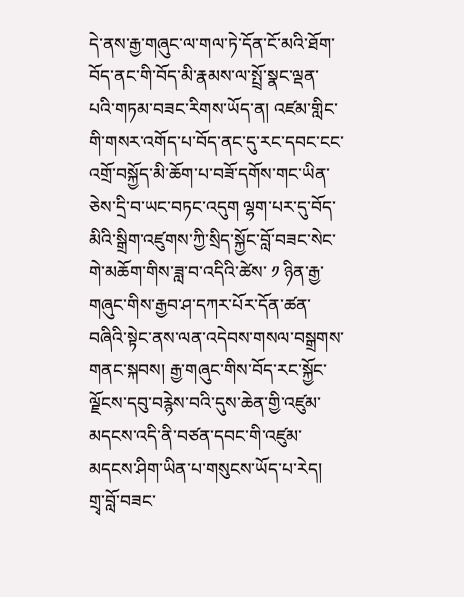དེ་ནས་རྒྱ་གཞུང་ལ་གལ་ཏེ་དོན་ངོ་མའི་ཐོག་བོད་ནང་གི་བོད་མི་རྣམས་ལ་སྤྲོ་སྣང་ལྡན་པའི་གཏམ་བཟང་རིགས་ཡོད་ན། འཛམ་གླིང་གི་གསར་འགོད་པ་བོད་ནང་དུ་རང་དབང་ངང་འགྲོ་བསྐྱོད་མི་ཆོག་པ་བཟོ་དགོས་གང་ཡིན་ཅེས་དྲི་བ་ཡང་བཏང་འདུག ལྷག་པར་དུ་བོད་མིའི་སྒྲིག་འཛུགས་ཀྱི་སྲིད་སྐྱོང་བློ་བཟང་སེང་གེ་མཆོག་གིས་ཟླ་བ་འདིའི་ཚེས་ ༡ ཉིན་རྒྱ་གཞུང་གིས་རྒྱབ་ཤ་དཀར་པོར་དོན་ཚན་བཞིའི་སྟེང་ནས་ལན་འདེབས་གསལ་བསྒྲགས་གནང་སྐབས། རྒྱ་གཞུང་གིས་བོད་རང་སྐྱོང་ལྗོངས་དབུ་བརྙེས་བའི་དུས་ཆེན་གྱི་འཛུམ་མདངས་འདི་ནི་བཙན་དབང་གི་འཛུམ་མདངས་ཤིག་ཡིན་པ་གསུངས་ཡོད་པ་རེད།
གྲྭ་བློ་བཟང་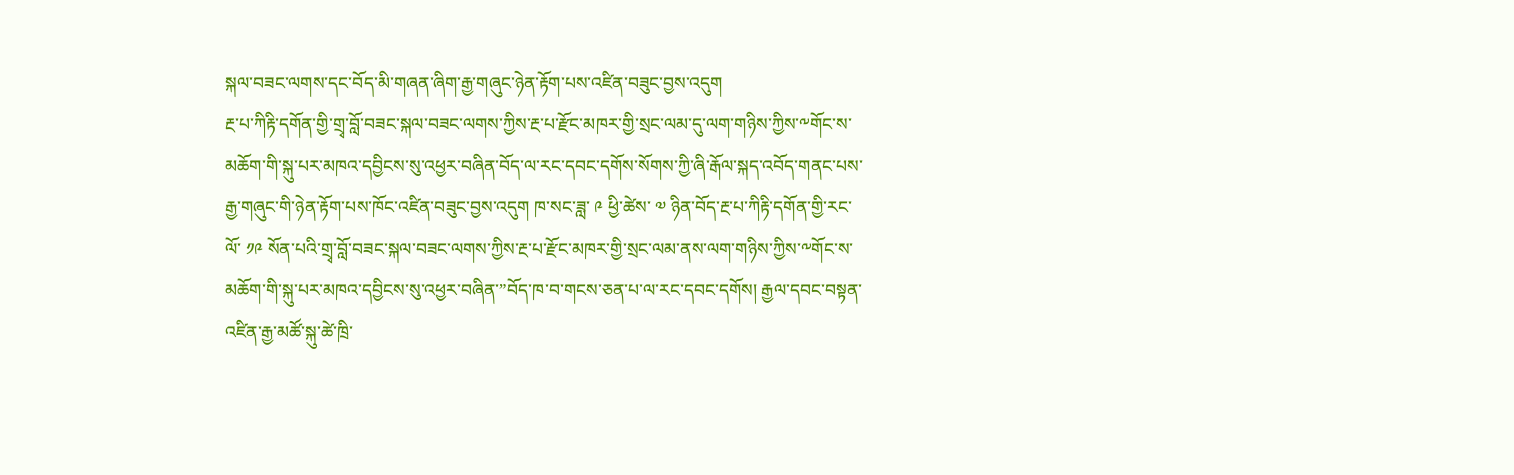སྐལ་བཟང་ལགས་དང་བོད་མི་གཞན་ཞིག་རྒྱ་གཞུང་ཉེན་རྟོག་པས་འཛིན་བཟུང་བྱས་འདུག
རྔ་པ་ཀིརྟི་དགོན་གྱི་གྲྭ་བློ་བཟང་སྐལ་བཟང་ལགས་ཀྱིས་རྔ་པ་རྫོང་མཁར་གྱི་སྲང་ལམ་དུ་ལག་གཉིས་ཀྱིས་༸གོང་ས་མཆོག་གི་སྐུ་པར་མཁའ་དབྱིངས་སུ་འཕྱར་བཞིན་བོད་ལ་རང་དབང་དགོས་སོགས་ཀྱི་ཞི་རྒོལ་སྐད་འབོད་གནང་པས་རྒྱ་གཞུང་གི་ཉེན་རྟོག་པས་ཁོང་འཛིན་བཟུང་བྱས་འདུག ཁ་སང་ཟླ་ ༩ ཕྱི་ཚེས་ ༧ ཉིན་བོད་རྔ་པ་ཀིརྟི་དགོན་གྱི་རང་ལོ་ ༡༩ སོན་པའི་གྲྭ་བློ་བཟང་སྐལ་བཟང་ལགས་ཀྱིས་རྔ་པ་རྫོང་མཁར་གྱི་སྲང་ལམ་ནས་ལག་གཉིས་ཀྱིས་༸གོང་ས་མཆོག་གི་སྐུ་པར་མཁའ་དབྱིངས་སུ་འཕྱར་བཞིན་”བོད་ཁ་བ་གངས་ཅན་པ་ལ་རང་དབང་དགོས། རྒྱལ་དབང་བསྟན་འཛིན་རྒྱ་མཚོ་སྐུ་ཚེ་ཁྲི་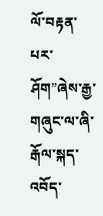ལོ་བརྟན་པར་ཤོག”ཞེས་རྒྱ་གཞུང་ལ་ཞི་རྒོལ་སྐད་འབོད་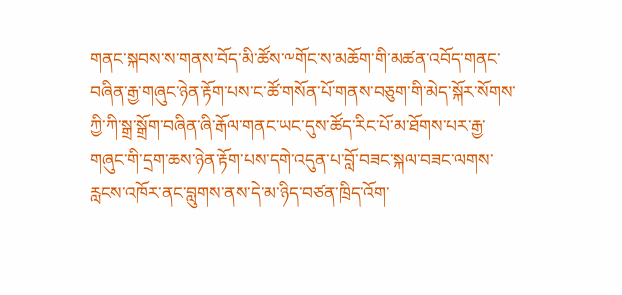གནང་སྐབས་ས་གནས་བོད་མི་ཚོས་༸གོང་ས་མཆོག་གི་མཚན་འབོད་གནང་བཞིན་རྒྱ་གཞུང་ཉེན་རྟོག་པས་ང་ཚོ་གསོན་པོ་གནས་བཅུག་གི་མེད་སྐོར་སོགས་ཀྱི་ཀི་སྒྲ་སྒྲོག་བཞིན་ཞི་རྒོལ་གནང་ཡང་དུས་ཚོད་རིང་པོ་མ་ཐོགས་པར་རྒྱ་གཞུང་གི་དྲག་ཆས་ཉེན་རྟོག་པས་དགེ་འདུན་པ་བློ་བཟང་སྐལ་བཟང་ལགས་རླངས་འཁོར་ནང་བླུགས་ནས་དེ་མ་ཉིད་བཙན་ཁྲིད་འོག་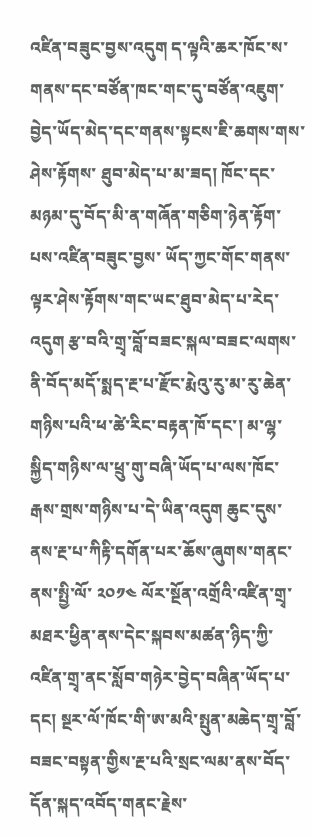འཛིན་བཟུང་བྱས་འདུག ད་ལྟའི་ཆར་ཁོང་ས་གནས་དང་བཙོན་ཁང་གང་དུ་བཙོན་འཇུག་བྱེད་ཡོད་མེད་དང་གནས་སྟངས་ཇི་ཆགས་གས་ཤེས་རྟོགས་ ཐུབ་མེད་པ་མ་ཟད། ཁོང་དང་མཉམ་དུ་བོད་མི་ན་གཞོན་གཅིག་ཉེན་རྟོག་པས་འཛིན་བཟུང་བྱས་ ཡོད་ཀྱང་གོང་གནས་ལྟར་ཤེས་རྟོགས་གང་ཡང་ཐུབ་མེད་པ་རེད་འདུག རྩ་བའི་གྲྭ་བློ་བཟང་སྐལ་བཟང་ལགས་ནི་བོད་མདོ་སྨད་རྔ་པ་རྫོང་རྨེའུ་རུ་མ་རུ་ཆེན་གཉིས་པའི་ཕ་ཚེ་རིང་བརྟན་ཁོ་དང་། མ་ལྷ་སྐྱིད་གཉིས་ལ་ཕྲུ་གུ་བཞི་ཡོད་པ་ལས་ཁོང་རྒས་གྲས་གཉིས་པ་དེ་ཡིན་འདུག ཆུང་དུས་ནས་རྔ་པ་ཀིརྟི་དགོན་པར་ཆོས་ཞུགས་གནང་ནས་སྤྱི་ལོ་ ༢༠༡༤ ལོར་སྔོན་འགྲོའི་འཛིན་གྲྭ་མཐར་ཕྱིན་ནས་དེང་སྐབས་མཚན་ཉིད་ཀྱི་འཛིན་གྲྭ་ནང་སློབ་གཉེར་བྱེད་བཞིན་ཡོད་པ་དང། སྔར་ལོ་ཁོང་གི་ཨ་མའི་སྤུན་མཆེད་གྲྭ་བློ་བཟང་བསྟན་གྱིས་རྔ་པའི་སྲང་ལམ་ནས་བོད་དོན་སྐད་འབོད་གནང་རྗེས་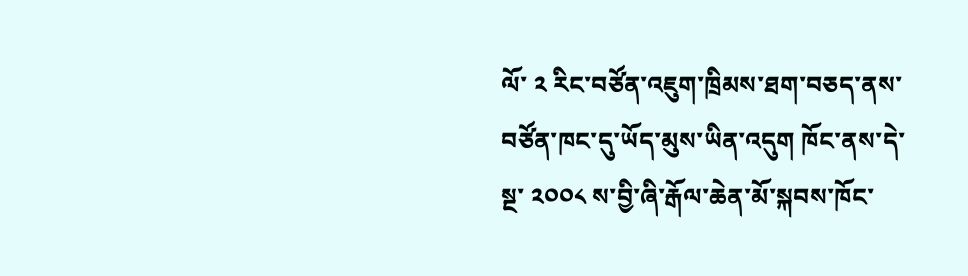ལོ་ ༢ རིང་བཙོན་འཇུག་ཁྲིམས་ཐག་བཅད་ནས་བཙོན་ཁང་དུ་ཡོད་མུས་ཡིན་འདུག ཁོང་ནས་དེ་སྔ་ ༢༠༠༨ ས་བྱི་ཞི་རྒོལ་ཆེན་མོ་སྐབས་ཁོང་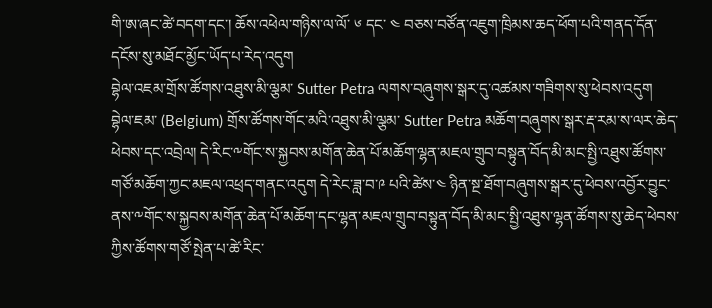གི་ཨ་ཞང་ཚེ་བདག་དང་། ཆོས་འཕེལ་གཉིས་ལ་ལོ་ ༦ དང་ ༤ བཅས་བཙོན་འཇུག་ཁྲིམས་ཆད་ཕོག་པའི་གནད་དོན་དངོས་སུ་མཐོང་མྱོང་ཡོད་པ་རེད་འདུག
བྷེལ་འཇམ་གྲོས་ཚོགས་འཐུས་མི་ལྕམ་ Sutter Petra ལགས་བཞུགས་སྒར་དུ་འཚམས་གཟིགས་སུ་ཕེབས་འདུག
བྷེལ་ཇམ་ (Belgium) གྲོས་ཚོགས་གོང་མའི་འཐུས་མི་ལྕམ་ Sutter Petra མཆོག་བཞུགས་སྒར་རྡ་རམ་ས་ལར་ཆེད་ཕེབས་དང་འབྲེལ། དེ་རིང་༸གོང་ས་སྐྱབས་མགོན་ཆེན་པོ་མཆོག་ལྷན་མཇལ་གྲུབ་བསྟུན་བོད་མི་མང་སྤྱི་འཐུས་ཚོགས་གཙོ་མཆོག་ཀྱང་མཇལ་འཕྲད་གནང་འདུག དེ་རེང་ཟླ་བ་༩ པའི་ཚེས་༤ ཉིན་སྔ་ཐོག་བཞུགས་སྒར་དུ་ཕེབས་འབྱོར་བྱུང་ནས་༸གོང་ས་སྐྱབས་མགོན་ཆེན་པོ་མཆོག་དང་ལྷན་མཇལ་གྲུབ་བསྟུན་བོད་མི་མང་སྤྱི་འཐུས་ལྷན་ཚོགས་སུ་ཆེད་ཕེབས་ཀྱིས་ཚོགས་གཙོ་སྤེན་པ་ཚེ་རིང་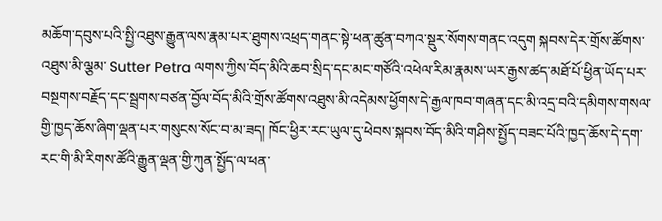མཆོག་དབུས་པའི་སྤྱི་འཐུས་རྒྱུན་ལས་རྣམ་པར་ཐུགས་འཕྲད་གནང་སྟེ་ཕན་ཚུན་བཀའ་སྡུར་སོགས་གནང་འདུག སྐབས་དེར་གྲོས་ཚོགས་འཐུས་མི་ལྕམ་ Sutter Petra ལགས་ཀྱིས་བོད་མིའི་ཆབ་སྲིད་དང་མང་གཙོའི་འཕེལ་རིམ་རྣམས་ཡར་རྒྱས་ཚད་མཐོ་པོ་ཕྱིན་ཡོད་པར་བསྔགས་བརྗོད་དང་སྦྲགས་བཙན་བྱོལ་བོད་མིའི་གྲོས་ཚོགས་འཐུས་མི་འདེམས་ཕྱོགས་དེ་རྒྱལ་ཁབ་གཞན་དང་མི་འདྲ་བའི་དམིགས་གསལ་གྱི་ཁྱད་ཆོས་ཞིག་ལྡན་པར་གསུངས་སོང་བ་མ་ཟད། ཁོང་ཕྱིར་རང་ཡུལ་དུ་ཕེབས་སྐབས་བོད་མིའི་གཤིས་སྤྱོད་བཟང་པོའི་ཁྱད་ཆོས་དེ་དག་རང་གི་མི་རིགས་ཚོའི་རྒྱུན་ལྡན་གྱི་ཀུན་སྤྱོད་ལ་ཕན་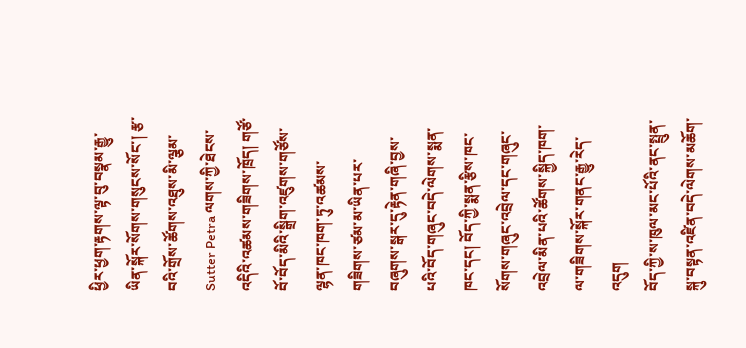ཕྱིར་ཕྱག་རྟགས་ལྟ་བུ་བསྣམ་རྒྱུ་ཡིན་སྐོར་སོགས་གསུངས་སོང་། རྩ་བའི་གྲོས་ཚོགས་འཐུས་མི་ལྕམ་ Sutter Petra ལགས་ཀྱི་ཐེངས་འདིའི་འཚམས་གཟིགས་ཁྲོད། གཙོ་བོ་བོད་མིའི་སྒྲིག་འཛུགས་གཙོས་ལྷན་ཁང་ཁག་ཏུ་འཚམས་གཟིགས་ཙམ་མ་ཡིན་པར་བཞུགས་སྒར་དུ་རྟེན་གཞི་བྱས་པའི་བོད་གཞུང་བདེ་ལེགས་སྨན་ཁང་དང། བོད་ཀྱི་སྨན་རྩིས་ཁང་སོགས་གཞུང་འབྲེལ་དང་གཞུང་འབྲེལ་མིན་པའི་ཚོགས་སྐྱིད་ཁག་ལ་གཟིགས་སྐོར་གནང་རྒྱུ་རེད་འདུག
བོད་ཀྱི་ས་ཁུལ་མང་པོའི་ནང་སྤྲུན་སྐུ་བསྟན་འཛིན་བདེ་ལེགས་མཆོག་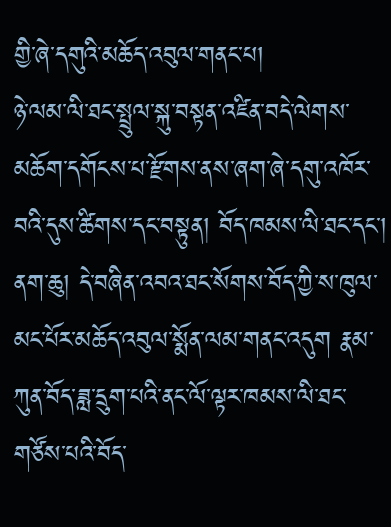གྱི་ཞེ་དགུའི་མཆོད་འབུལ་གནང་པ།
ཉེ་ལམ་ལི་ཐང་སྤྲུལ་སྐུ་བསྟན་འཛིན་བདེ་ལེགས་མཆོག་དགོངས་པ་རྫོགས་ནས་ཞག་ཞེ་དགུ་འཁོར་བའི་དུས་ཚིགས་དང་བསྟུན། བོད་ཁམས་ལི་ཐང་དང་། ནག་ཆུ། དེ་བཞིན་འབའ་ཐང་སོགས་བོད་ཀྱི་ས་ཁུལ་མང་པོར་མཆོད་འབུལ་སྨོན་ལམ་གནང་འདུག རྣམ་ཀུན་བོད་ཟླ་དྲུག་པའི་ནང་ལོ་ལྟར་ཁམས་ལི་ཐང་གཙོས་པའི་བོད་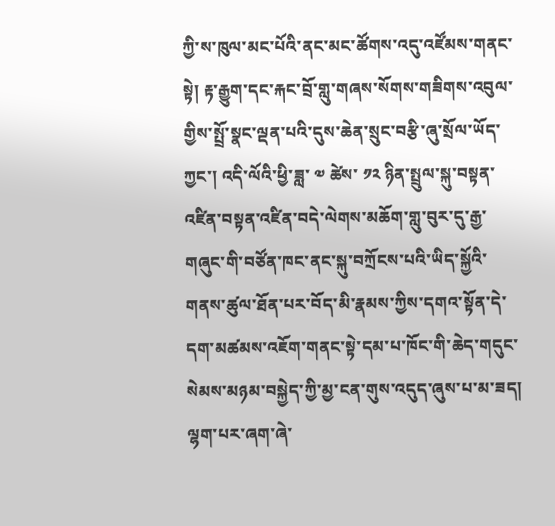ཀྱི་ས་ཁུལ་མང་པོའི་ནང་མང་ཚོགས་འདུ་འཛོམས་གནང་སྟེ། རྟ་རྒྱུག་དང་རྐང་བྲོ་གླུ་གཞས་སོགས་གཟིགས་འབུལ་གྱིས་སྤྲོ་སྣང་ལྡན་པའི་དུས་ཆེན་སྲུང་བརྩི་ཞུ་སྲོལ་ཡོད་ཀྱང་། འདི་ལོའི་ཕྱི་ཟླ་ ༧ ཚེས་ ༡༢ ཉིན་སྤྲུལ་སྐུ་བསྟན་འཛིན་བསྟན་འཛིན་བདེ་ལེགས་མཆོག་གླུ་བུར་དུ་རྒྱ་གཞུང་གི་བཙོན་ཁང་ནང་སྐུ་བཀྲོངས་པའི་ཡིད་སྐྱོའི་གནས་ཚུལ་ཐོན་པར་བོད་མི་རྣམས་ཀྱིས་དགའ་སྟོན་དེ་དག་མཚམས་འཇོག་གནང་སྟེ་དམ་པ་ཁོང་གི་ཆེད་གདུང་སེམས་མཉམ་བསྐྱེད་ཀྱི་མྱ་ངན་གུས་འདུད་ཞུས་པ་མ་ཟད། ལྷག་པར་ཞག་ཞེ་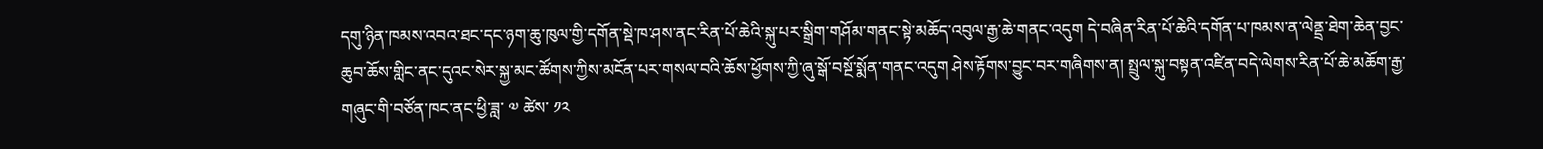དགུ་ཉིན་ཁམས་འབའ་ཐང་དང་ཉག་ཆུ་ཁུལ་གྱི་དགོན་སྡེ་ཁ་ཤས་ནང་རིན་པོ་ཆེའི་སྐུ་པར་སྒྲིག་གཤོམ་གནང་སྟེ་མཆོད་འབུལ་རྒྱ་ཆེ་གནང་འདུག དེ་བཞིན་རིན་པོ་ཆེའི་དགོན་པ་ཁམས་ན་ལེནྡྲ་ཐེག་ཆེན་བྱང་ཆུབ་ཆོས་གླིང་ནང་དུའང་སེར་སྐྱ་མང་ཚོགས་ཀྱིས་མངོན་པར་གསལ་བའི་ཆོས་ཕྱོགས་ཀྱི་ཞུ་སྒོ་བསྔོ་སྨོན་གནང་འདུག ཤེས་རྟོགས་བྱུང་བར་གཞིགས་ན། སྤྲུལ་སྐུ་བསྟན་འཛིན་བདེ་ལེགས་རིན་པོ་ཆེ་མཆོག་རྒྱ་གཞུང་གི་བཙོན་ཁང་ནང་ཕྱི་ཟླ་ ༧ ཚེས་ ༡༢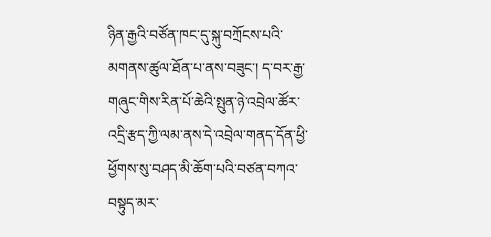ཉིན་རྒྱའི་བཙོན་ཁང་དུ་སྐུ་བཀྲོངས་པའི་མགནས་ཚུལ་ཐོན་པ་ནས་བཟུང་། ད་བར་རྒྱ་གཞུང་གིས་རིན་པོ་ཆེའི་སྤུན་ཉེ་འབྲེལ་ཚོར་འདྲི་རྩད་ཀྱི་ལམ་ནས་དེ་འབྲེལ་གནད་དོན་ཕྱི་ཕྱོགས་སུ་བཤད་མི་ཆོག་པའི་བཙན་བཀའ་བསྟུད་མར་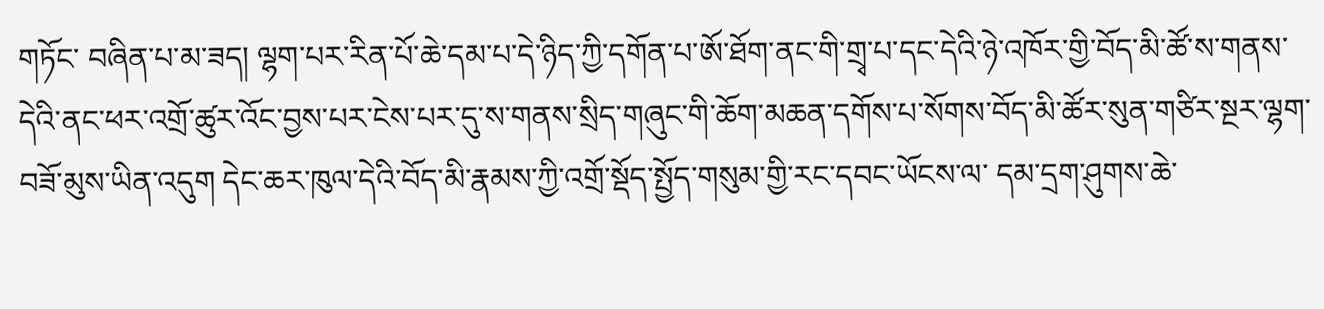གཏོང་ བཞིན་པ་མ་ཟད། ལྷག་པར་རིན་པོ་ཆེ་དམ་པ་དེ་ཉིད་ཀྱི་དགོན་པ་ཨོ་ཐོག་ནང་གི་གྲྭ་པ་དང་དེའི་ཉེ་འཁོར་གྱི་བོད་མི་ཚོ་ས་གནས་དེའི་ནང་ཕར་འགྲོ་ཚུར་འོང་བྱས་པར་ངེས་པར་དུ་ས་གནས་སྲིད་གཞུང་གི་ཆོག་མཆན་དགོས་པ་སོགས་བོད་མི་ཚོར་སུན་གཙིར་སྔར་ལྷག་བཟོ་མུས་ཡིན་འདུག དེང་ཆར་ཁུལ་དེའི་བོད་མི་རྣམས་ཀྱི་འགྲོ་སྡོད་སྤྱོད་གསུམ་གྱི་རང་དབང་ཡོངས་ལ་ དམ་དྲག་ཤུགས་ཆེ་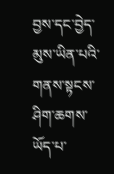བྱས་དང་བྱེད་མུས་ཡིན་པའི་གནས་སྟངས་ཤིག་ཆགས་ཡོད་པ་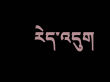རེད་འདུག